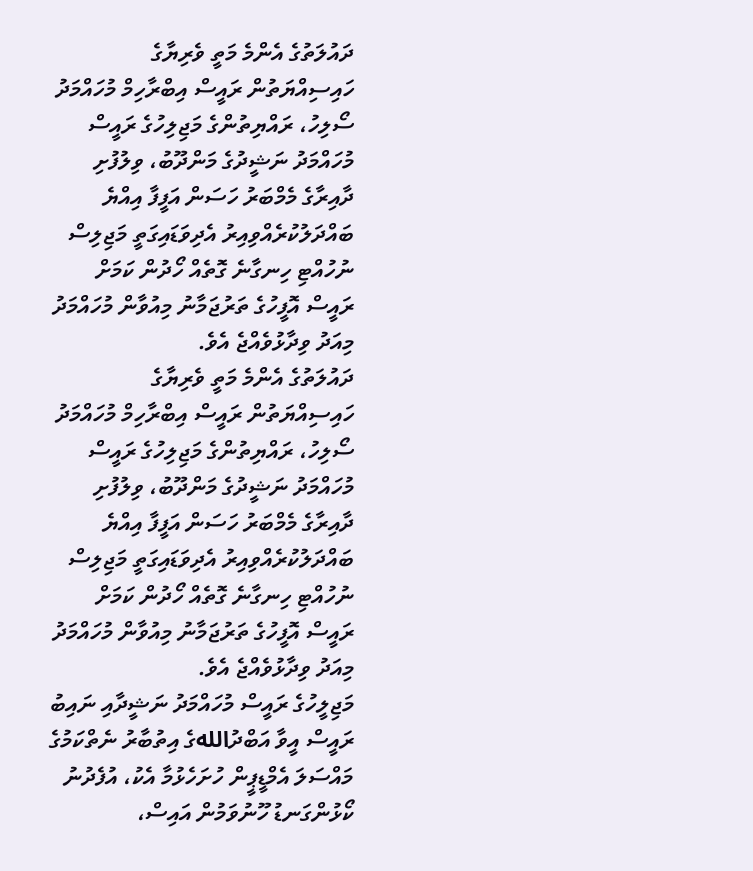ދައުލަތުގެ އެންމެ މަތީ ވެރިޔާގެ ހައިސިއްޔަތުން ރައީސް އިބްރާހިމް މުހައްމަދު ސޯލިހު، ރައްޔިތުންގެ މަޖިލިހުގެ ރައީސް މުހައްމަދު ނަޝީދުގެ މަންދޫބު، ވިލުފުށި ދާއިރާގެ މެމްބަރު ހަސަން އަފީފާ އިއްޔެ ބައްދަލުކުރެއްވިއިރު އެދިވަޑައިގަތީ މަޖިލިސް ނުހުއްޓި ހިނގާނެ ގޮތެއް ހޯދުން ކަމަށް ރައީސް އޮފީހުގެ ތަރުޖަމާނު މިއުވާން މުހައްމަދު މިއަދު ވިދާޅުވެއްޖެ އެވެ.
ދައުލަތުގެ އެންމެ މަތީ ވެރިޔާގެ ހައިސިއްޔަތުން ރައީސް އިބްރާހިމް މުހައްމަދު ސޯލިހު، ރައްޔިތުންގެ މަޖިލިހުގެ ރައީސް މުހައްމަދު ނަޝީދުގެ މަންދޫބު، ވިލުފުށި ދާއިރާގެ މެމްބަރު ހަސަން އަފީފާ އިއްޔެ ބައްދަލުކުރެއްވިއިރު އެދިވަޑައިގަތީ މަޖިލިސް ނުހުއްޓި ހިނގާނެ ގޮތެއް ހޯދުން ކަމަށް ރައީސް އޮފީހުގެ ތަރުޖަމާނު މިއުވާން މުހައްމަދު މިއަދު ވިދާޅުވެއްޖެ އެވެ.
މަޖިލީހުގެ ރައީސް މުހައްމަދު ނަޝީދާއި ނައިބު ރައީސް އީވާ އަބްދުاللهގެ އިތުބާރު ނެތްކަމުގެ މައްސަލަ އެމްޑީޕީން ހުށަހެޅުމާ އެކު، އުފެދުނު ކޯޅުންގަނޑު ހޫނުވަމުން އައިސް،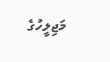މަޖިލީހުގެ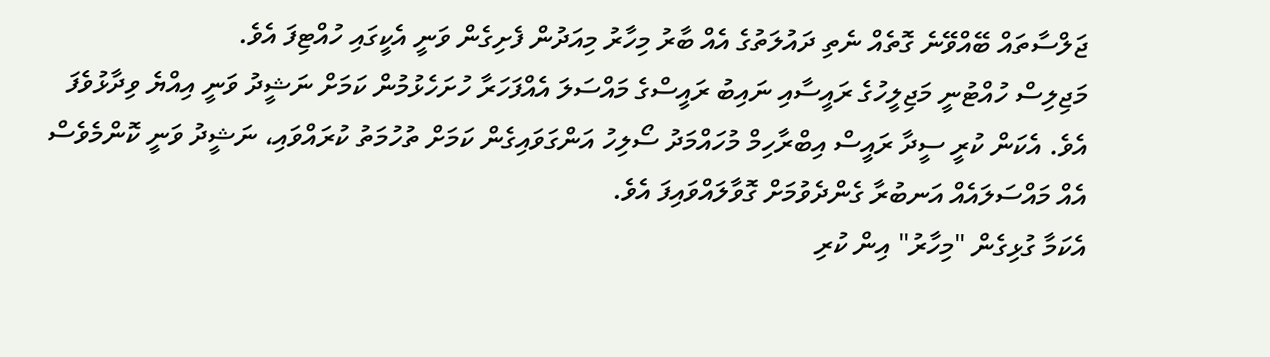ޖަލްސާތައް ބޭއްވޭނެ ގޮތެއް ނެތި ދައުލަތުގެ އެއް ބާރު މިހާރު މިއަދުން ފެށިގެން ވަނީ އެކީގައި ހުއްޓިފަ އެވެ.
މަޖިލިސް ހުއްޓުނީ މަޖިލީހުގެ ރައީސާއި ނައިބު ރައީސްގެ މައްސަލަ އެއްފަހަރާ ހުށަހެޅުމުން ކަމަށް ނަޝީދު ވަނީ އިއްޔެ ވިދާޅުވެފަ އެވެ. އެކަން ކުރީ ސީދާ ރައީސް އިބްރާހިމް މުހައްމަދު ސޯލިހު އަންގަވައިގެން ކަމަށް ތުހުމަތު ކުރައްވައި، ނަޝީދު ވަނީ ކޮންމެވެސް އެއް މައްސަލައެއް އަނބުރާ ގެންދެވުމަށް ގޮވާލައްވައިފަ އެވެ.
އެކަމާ ގުޅިގެން "މިހާރު" އިން ކުރި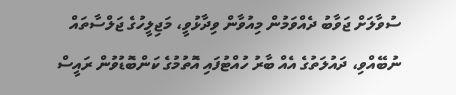ސުވާލަށް ޖަވާބު ދެއްވަމުން މިއުވާން ވިދާޅުވީ، މަޖިލީހުގެ ޖަލްސާތައް ނުބޭއްވި، ދައުލަތުގެ އެއް ބާރު ހުއްޓުފައި އޮތުމުގެ ކަންބޮޑުވުން ރައީސް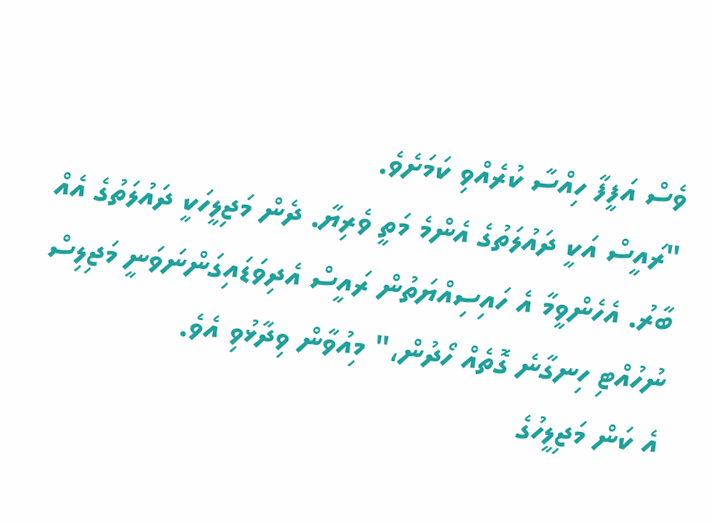ވެސް އަފީފާ ހިއްސާ ކުރެއްވި ކަމަށެވެ.
"ރައީސް އަކީ ދައުލަތުގެ އެންމެ މަތީ ވެރިޔާ. ދެން މަޖިލީހަކީ ދައުލަތުގެ އެއް ބާރު. އެހެންވީމާ އެ ހައިސިއްޔަތުން ރައީސް އެދިވަޑައިގަންނަވަނީ މަޖިލިސް ނުހުއްޓި ހިނގާނެ ގޮތެއް ހޯދުން،" މިއުވާން ވިދާޅުވި އެވެ.
އެ ކަން މަޖިލީހުގެ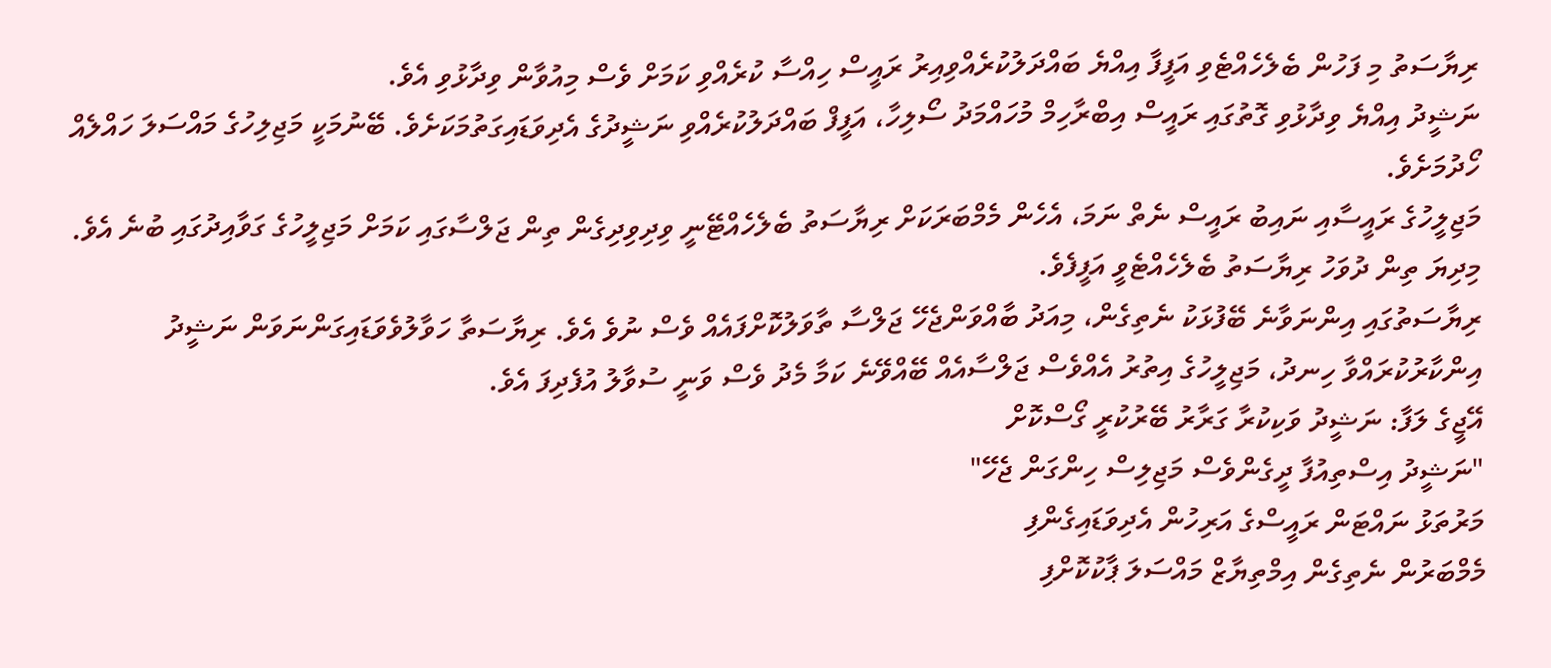ރިޔާސަތު މި ފަހުން ބެލެހެއްޓެވި އަފީފާ އިއްޔެ ބައްދަލުކުރެއްވިއިރު ރައީސް ހިއްސާ ކުރެއްވި ކަމަށް ވެސް މިއުވާން ވިދާޅުވި އެވެ.
ނަޝީދު އިއްޔެ ވިދާޅުވި ގޮތުގައި ރައީސް އިބްރާހިމް މުހައްމަދު ސޯލިހާ، އަފީފް ބައްދަލުކުރެއްވި ނަޝީދުގެ އެދިވަޑައިގަތުމަކަށެވެ. ބޭނުމަކީ މަޖިލިހުގެ މައްސަލަ ހައްލެއް ހޯދުމަށެވެ.
މަޖިލީހުގެ ރައީސާއި ނައިބު ރައީސް ނެތް ނަމަ، އެހެން މެމްބަރަކަށް ރިޔާސަތު ބެލެހެއްޓޭނީ ވިދިވިދިގެން ތިން ޖަލްސާގައި ކަމަށް މަޖިލީހުގެ ގަވާއިދުގައި ބުނެ އެވެ.
މިދިޔަ ތިން ދުވަހު ރިޔާސަތު ބެލެހެއްޓެވީ އަފީފެވެ.
ރިޔާސަތުގައި އިންނަވާނެ ބޭފުޅަކު ނެތިގެން، މިއަދު ބާއްވަންޖެހޭ ޖަލްސާ ތާވަލުކޮށްފައެއް ވެސް ނުވެ އެވެ. ރިޔާސަތާ ހަވާލުވެވަޑައިގަންނަވަން ނަޝީދު އިންކާރުކުރައްވާ ހިނދު، މަޖިލީހުގެ އިތުރު އެއްވެސް ޖަލްސާއެއް ބޭއްވޭނެ ކަމާ މެދު ވެސް ވަނީ ސުވާލު އުފެދިފަ އެވެ.
އޭޖީގެ ލަފާ: ނަޝީދު ވަކިކުރާ ގަރާރު ބޭރުކުރީ ގޯސްކޮށް
"ނަޝީދު އިސްތިއުފާ ދީގެންވެސް މަޖިލިސް ހިންގަން ޖެހޭ"
މަރުތަޅު ނައްޓަން ރައީސްގެ އަރިހުން އެދިވަޑައިގެންފި
މެމްބަރުން ނެތިގެން އިމްތިޔާޒް މައްސަލަ ޕާކުކޮށްފި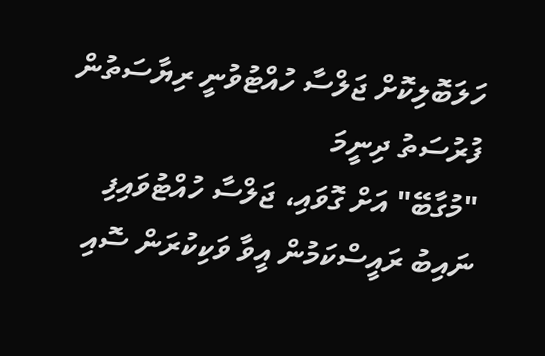ހަލަބޮލިކޮށް ޖަލްސާ ހުއްޓުވުނީ ރިޔާސަތުން ފުރުސަތު ދިނީމަ
"މުގާބޭ" އަށް ގޮވައި، ޖަލްސާ ހުއްޓުވައިފި
ނައިބު ރައީސްކަމުން އީވާ ވަކިކުރަން ސޮއި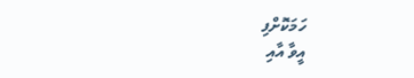ހަމަކޮށްފި
އީވާ އާއި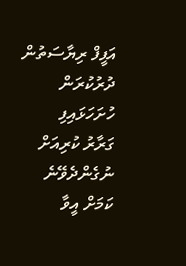އަފީފް ރިޔާސަތުން ދުރުކުރަން ހުށަހަޅައިފި
ގަރާރު ކުރިއަށް ނުގެންދެވޭނެ ކަމަށް އީވާ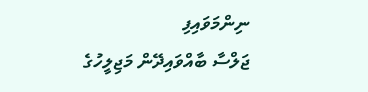ނިންމަވައިފި
ޖަލްސާ ބާއްވައިދޭން މަޖިލީހުގެ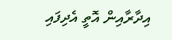އިދާރާއިން އޮތީ އެދިފައި